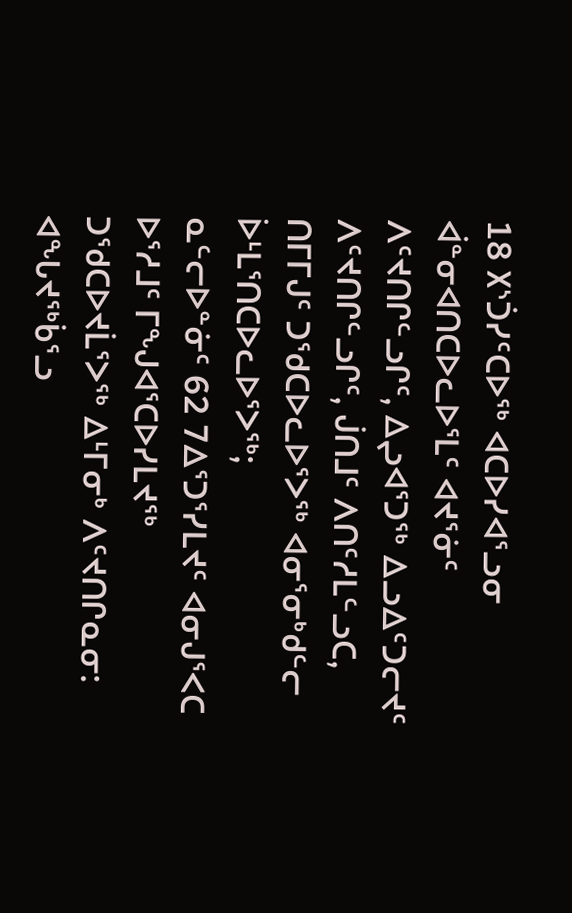18 ᙭ᔅᑑᓯᑦᑕᐅᖅ ᐊᑕᐅᓯᐊᕐᓗᓂ ᐋᓐᓂᐊᑎᑕᐅᓚᐅᕐᒪᑦ ᐊᔪᕐᓃᑦ ᐱᑦᔪᑎᒋᓪᓗᒋᑦ, ᐃᖢᐊᕐᑐᖅ ᐃᓗᐃᑦᑐᓕᔪᑦ ᐱᑦᔪᑎᒋᓪᓗᒋᑦ, ᒎᑎᒧᑦ ᐱᑎᑦᓱᒪᓪᓗᑕ, ᑎᒥᒥᒍᑦ ᑐᖁᑕᐅᓚᐅᕐᐳᖅ ᐊᓂᕐᓂᒃᑯᓪᓕ ᐆᒻᒪᕐᑎᑕᐅᓚᐅᕐᐳᖅ;
ᓇᓪᓕᐅᓐᓃᑦ 62 7ᐃᕐᑐᕐᓯᒪᔪᑦ ᐊᓂᒍᕐᐸᑕ ᐅᕐᓱᒧᑦ ᒥᖑᐊᕐᑕᐅᓯᒪᔪᖅ ᑐᖁᑕᐅᔪᒫᕐᐳᖅ ᐃᒻᒥᓂᒃ ᐱᑦᔪᑎᒋᓇᓂ: ᐊᖓᔪᖅᑳᕐᓗ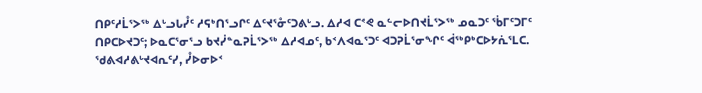ᑎᑭᑦᓱᒫᕐᐳᖅ ᐃᒡᓗᒐᓮᑦ ᓱᕋᒃᑎᕐᓗᒋᑦ ᐃᑦᔪᕐᓁᑦᑐᕕᒡᓗ. ᐃᓱᐊ ᑕᕝᕙ ᓇᓪᓕᐅᑎᔪᒫᕐᐳᖅ ᓄᓇᑐᑦ ᖄᒥᑦᑐᒥᑦ ᑎᑭᑕᐅᔪᑐᑦ; ᐅᓇᑕᕐᓂᕐᓗ ᑲᔪᓰᓐᓇᕈᒫᕐᐳᖅ ᐃᓱᐊᓄᑦ, ᑲᑉᐱᐊᓇᕐᑐᑦ ᐊᑐᕈᒫᕐᓂᖏᑦ ᐋᖅᑭᒃᑕᐅᔭᕇᕐᒪᑕ.
ᖁᕕᐊᓱᕕᒡᔪᐊᕆᑦᓯ, ᓮᐅᓂᐅᑉ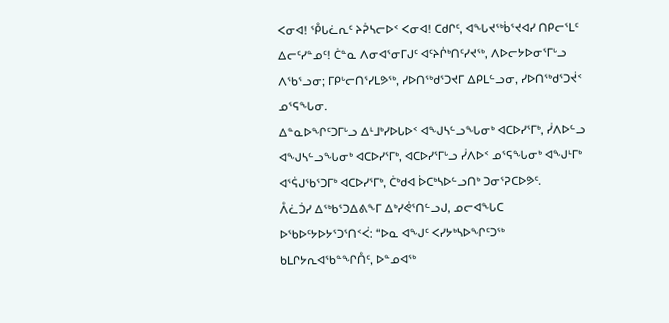ᐸᓂᐊ! ᕾᒐᓛᕆᑦ ᔨᕉᓴᓕᐅᑉ ᐸᓂᐊ! ᑕᑯᒋᑦ, ᐊᖓᔪᖅᑳᕐᔪᐊᓯ ᑎᑭᓕᕐᒪᑦ ᐃᓕᑦᓯᓐᓄᑦ! ᑖᓐᓇ ᐱᓂᐊᕐᓂᒥᒍᑦ ᐊᑦᔨᒌᒃᑎᑦᓯᔪᖅ, ᐱᐅᓕᔭᐅᓂᕐᒥᒡᓗ ᐱᖃᕐᓗᓂ; ᒥᑭᒡᓕᑎᕐᓯᒪᕗᖅ, ᓯᐅᑎᖅᑯᕐᑐᔪᒥ ᐃᑭᒪᓪᓗᓂ, ᓯᐅᑎᖅᑯᕐᑐᔫᑉ ᓄᕐᕋᖓᓂ.
ᐃᓐᓇᐅᖏᑦᑐᒥᒡᓗ ᐃᒻᒧᒃᓯᐅᒐᐅᑉ ᐊᖑᓴᓪᓗᖓᓂᒃ ᐊᑕᐅᓯᕐᒥᒃ, ᓰᐱᐅᓪᓗ ᐊᖑᓴᓪᓗᖓᓂᒃ ᐊᑕᐅᓯᕐᒥᒃ, ᐊᑕᐅᓯᕐᒥᒡᓗ ᓰᐱᐅᑉ ᓄᕐᕋᖓᓂᒃ ᐊᖑᒻᒥᒃ ᐊᕐᕌᒍᖃᕐᑐᒥᒃ ᐊᑕᐅᓯᕐᒥᒃ, ᑖᒃᑯᐊ ᐆᑕᒃᓴᐅᓪᓗᑎᒃ ᑐᓂᕐᕈᑕᐅᕗᑦ.
ᐰᓛᑑᓯ ᐃᖅᑲᕐᑐᐃᕕᖕᒥ ᐃᒃᓯᕚᕐᑎᓪᓗᒍ, ᓄᓕᐊᖓᑕ ᐅᖃᐅᑦᔭᐅᔭᕐᑐᕐᑎᑉᐹ: “ᐅᓇ ᐊᖑᑦ ᐸᓯᔭᒃᓴᐅᖏᑦᑐᖅ ᑲᒪᒋᔭᕆᐊᖃᓐᖏᑍᑦ, ᐅᓐᓄᐊᖅ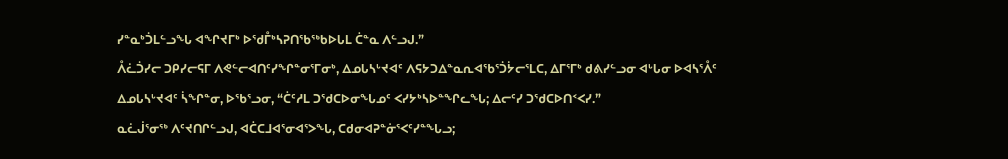ᓯᓐᓇᒃᑑᒪᓪᓗᖓ ᐊᖏᔪᒥᒃ ᐅᖁᒤᒃᓴᕈᑎᖃᖅᑲᐅᒐᒪ ᑖᓐᓇ ᐱᓪᓗᒍ.”
ᐰᓛᑑᓯᓕ ᑐᑭᓯᓕᕋᒥ ᐱᕙᓪᓕᐊᑎᑦᓯᖏᓐᓂᕐᒥᓂᒃ, ᐃᓄᒐᓴᒡᔪᐊᑦ ᐱᕋᔭᑐᐃᓐᓇᕆᐊᖃᕐᑑᔮᓕᕐᒪᑕ, ᐃᒥᕐᒥᒃ ᑯᕕᓯᓪᓗᓂ ᐊᒡᒐᓂ ᐅᐊᓴᕐᐰᑦ ᐃᓄᒐᓴᒡᔪᐊᑦ ᓵᖏᓐᓂ, ᐅᖃᕐᓗᓂ, “ᑖᑦᓱᒪ ᑐᖁᑕᐅᓂᖓᓄᑦ ᐸᓯᔭᒃᓴᐅᓐᖏᓚᖓ; ᐃᓕᑦᓯ ᑐᖁᑕᐅᑎᑉᐸᓯ.”
ᓇᓛᒎᕐᓂᖅ ᐱᑦᔪᑎᒋᓪᓗᒍ, ᐊᑖᑕᒧᐊᕐᓂᐊᕐᐳᖓ, ᑕᑯᓂᐊᕈᓐᓃᕐᐸᑦᓯᓐᖓᓗ;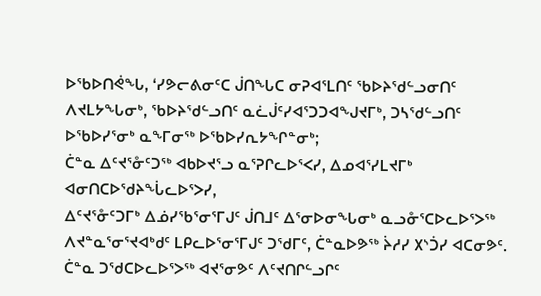ᐅᖃᐅᑎᕚᖓ, ‘ᓯᕗᓕᕕᓂᑦᑕ ᒎᑎᖓᑕ ᓂᕈᐊᕐᒪᑎᑦ ᖃᐅᔨᖁᓪᓗᓂᑎᑦ ᐱᔪᒪᔭᖓᓂᒃ, ᖃᐅᔨᖁᓪᓗᑎᑦ ᓇᓛᒎᑦᓯᐊᕐᑐᑐᐊᖑᔪᒥᒃ, ᑐᓴᖁᓪᓗᑎᑦ ᐅᖃᐅᓯᕐᓂᒃ ᓇᖕᒥᓂᖅ ᐅᖃᐅᓯᕆᔭᖏᓐᓂᒃ;
ᑖᓐᓇ ᐃᑦᔪᕐᓁᑦᑐᖅ ᐊᑲᐅᔪᕐᓗ ᓇᕐᕈᒋᓚᐅᕐᐸᓯ, ᐃᓄᐊᕐᓯᒪᔪᒥᒃ ᐊᓂᑎᑕᐅᖁᔨᖔᓚᐅᕐᐳᓯ,
ᐃᑦᔪᕐᓁᑦᑐᒥᒃ ᐃᓅᓯᖃᕐᓂᕐᒥᒍᑦ ᒎᑎᒧᑦ ᐃᕐᓂᐅᓂᖓᓂᒃ ᓇᓗᓁᕐᑕᐅᓚᐅᕐᐳᖅ ᐱᔪᓐᓇᕐᓂᕐᔪᐊᒃᑯᑦ ᒪᑭᓚᐅᕐᓂᕐᒥᒍᑦ ᑐᖁᒥᑦ, ᑖᓐᓇᐅᕗᖅ ᔩᓱᓯ ᙭ᔅᑑᓯ ᐊᑕᓂᕗᑦ.
ᑖᓐᓇ ᑐᖁᑕᐅᓚᐅᕐᐳᖅ ᐊᔪᕐᓂᕗᑦ ᐱᑦᔪᑎᒋᓪᓗᒋᑦ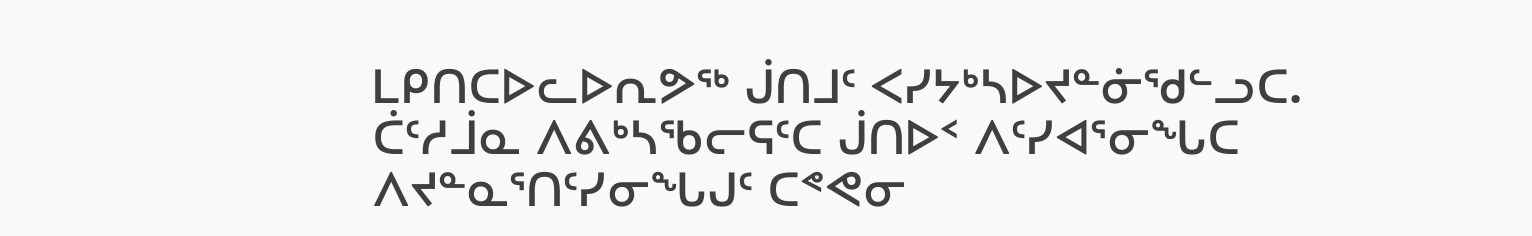ᒪᑭᑎᑕᐅᓚᐅᕆᕗᖅ ᒎᑎᒧᑦ ᐸᓯᔭᒃᓴᐅᔪᓐᓃᖁᓪᓗᑕ.
ᑖᑦᓱᒨᓇ ᐱᕕᒃᓴᖃᓕᕋᑦᑕ ᒎᑎᐅᑉ ᐱᑦᓯᐊᕐᓂᖓᑕ ᐱᔪᓐᓇᕐᑎᑦᓯᓂᖓᒍᑦ ᑕᕝᕙᓂ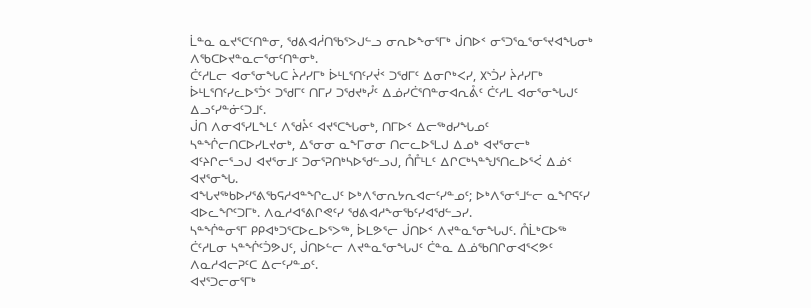ᒫᓐᓇ ᓇᔪᕐᑕᑦᑎᓐᓂ, ᖁᕕᐊᓲᑎᖃᕐᐳᒍᓪᓗ ᓂᕆᐅᖕᓂᕐᒥᒃ ᒎᑎᐅᑉ ᓂᕐᑐᕐᓇᕐᓂᕐᔪᐊᖓᓂᒃ ᐱᖃᑕᐅᔪᓐᓇᓕᕐᓂᑦᑎᓐᓂᒃ.
ᑖᑦᓱᒪᓕ ᐊᓂᕐᓂᖓᑕ ᔩᓱᓯᒥᒃ ᐆᒻᒪᕐᑎᑦᓯᔫᑉ ᑐᖁᒥᑦ ᐃᓂᒋᒃᐸᓯ, ᙭ᔅᑑᓯ ᔩᓱᓯᒥᒃ ᐆᒻᒪᕐᑎᑦᓯᓚᐅᕐᑑᑉ ᑐᖁᒥᑦ ᑎᒥᓯ ᑐᖁᔪᒃᓮᑦ ᐃᓅᓯᑖᕐᑎᓐᓂᐊᕆᕔᑦ ᑖᑦᓱᒪ ᐊᓂᕐᓂᖓᒍᑦ ᐃᓗᑦᓯᓐᓃᑦᑐᒧᑦ.
ᒎᑎ ᐱᓂᐊᕐᓯᒪᖕᒪᑦ ᐱᖁᔧᑦ ᐊᔪᕐᑕᖓᓂᒃ, ᑎᒥᐅᑉ ᐃᓕᖅᑯᓯᖓᓄᑦ ᓴᓐᖐᓕᑎᑕᐅᓯᒪᔪᓂᒃ, ᐃᕐᓂᓂ ᓇᖕᒥᓂᓂ ᑎᓕᓚᐅᕐᒪᒍ ᐃᓄᒃ ᐊᔪᕐᓂᓕᒃ ᐊᑦᔨᒋᓕᕐᓗᒍ ᐊᔪᕐᓂᒧᑦ ᑐᓂᕐᕈᑎᒃᓴᐅᖁᓪᓗᒍ, ᑍᒤᒻᒪᑦ ᐃᒋᑕᒃᓴᓐᖑᕐᑎᓚᐅᕐᐹ ᐃᓅᑉ ᐊᔪᕐᓂᖓ.
ᐊᖓᔪᖅᑲᐅᓯᕐᕕᖃᕋᓱᐊᓐᖏᓚᒍᑦ ᐅᒃᐱᕐᓂᕆᔭᕆᐊᓕᑦᓯᓐᓄᑦ; ᐅᒃᐱᕐᓂᕐᒧᓪᓕ ᓇᖏᕋᑦᓯ ᐊᐅᓚᖏᑦᑐᒥᒃ. ᐱᓇᓱᐊᕐᕕᒋᕙᑦᓯ ᖁᕕᐊᓱᖕᓂᖃᑦᓯᐊᖁᓪᓗᓯ.
ᓴᓐᖐᓐᓂᕐᒥ ᑭᑭᐊᒃᑐᕐᑕᐅᓚᐅᕐᐳᖅ, ᐆᒪᕗᕐᓕ ᒎᑎᐅᑉ ᐱᔪᓐᓇᕐᓂᖓᒍᑦ. ᑍᒫᒃᑕᐅᖅ ᑖᑦᓱᒪᓂ ᓴᓐᖐᑦᑑᕗᒍᑦ, ᒎᑎᐅᓪᓕ ᐱᔪᓐᓇᕐᓂᖓᒍᑦ ᑖᓐᓇ ᐃᓅᖃᑎᒋᓂᐊᕐᐸᕗᑦ ᐱᓇᓱᐊᓕᕈᑦᑕ ᐃᓕᑦᓯᓐᓄᑦ.
ᐊᔪᕐᑐᓕᓂᕐᒥᒃ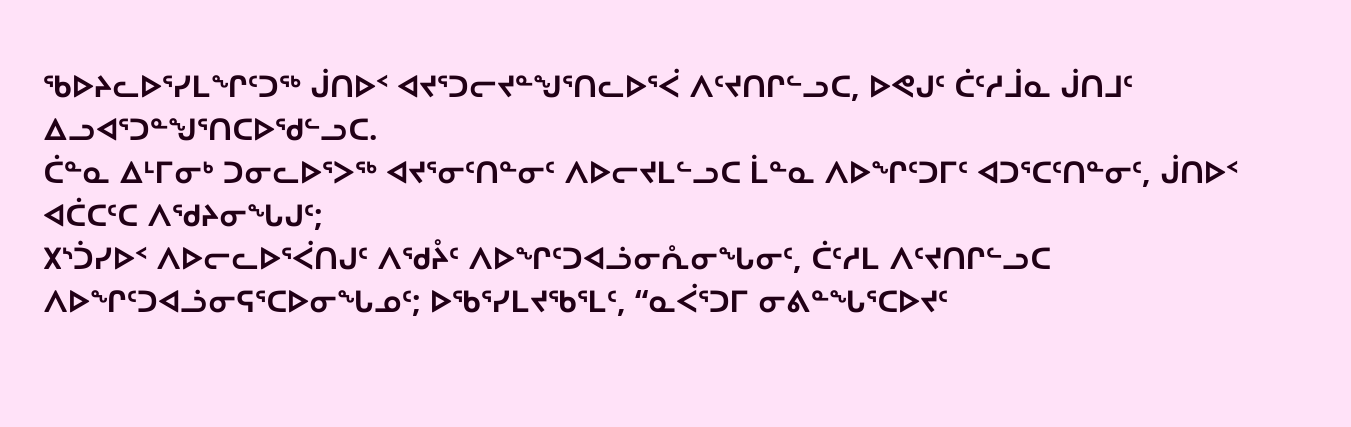ᖃᐅᔨᓚᐅᕐᓯᒪᖏᑦᑐᖅ ᒎᑎᐅᑉ ᐊᔪᕐᑐᓕᔪᓐᖑᕐᑎᓚᐅᕐᐹ ᐱᑦᔪᑎᒋᓪᓗᑕ, ᐅᕙᒍᑦ ᑖᑦᓱᒨᓇ ᒎᑎᒧᑦ ᐃᓗᐊᕐᑐᓐᖑᕐᑎᑕᐅᖁᓪᓗᑕ.
ᑖᓐᓇ ᐃᒻᒥᓂᒃ ᑐᓂᓚᐅᕐᐳᖅ ᐊᔪᕐᓂᑦᑎᓐᓂᑦ ᐱᐅᓕᔪᒪᓪᓗᑕ ᒫᓐᓇ ᐱᐅᖏᑦᑐᒥᑦ ᐊᑐᕐᑕᑦᑎᓐᓂᑦ, ᒎᑎᐅᑉ ᐊᑖᑕᑦᑕ ᐱᖁᔨᓂᖓᒍᑦ;
᙭ᔅᑑᓯᐅᑉ ᐱᐅᓕᓚᐅᕐᐹᑎᒍᑦ ᐱᖁᔧᑦ ᐱᐅᖏᑦᑐᐊᓘᓂᕅᓂᖓᓂᑦ, ᑖᑦᓱᒪ ᐱᑦᔪᑎᒋᓪᓗᑕ ᐱᐅᖏᑦᑐᐊᓘᓂᕋᕐᑕᐅᓂᖓᓄᑦ; ᐅᖃᕐᓯᒪᔪᖃᕐᒪᑦ, “ᓇᐹᕐᑐᒥ ᓂᕕᓐᖓᕐᑕᐅᔪᑦ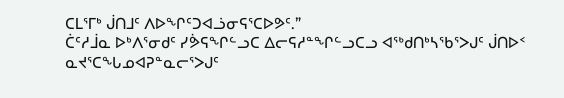ᑕᒪᕐᒥᒃ ᒎᑎᒧᑦ ᐱᐅᖏᑦᑐᐊᓘᓂᕋᕐᑕᐅᕗᑦ.”
ᑖᑦᓱᒨᓇ ᐅᒃᐱᕐᓂᑯᑦ ᓯᕘᕋᖏᓪᓗᑕ ᐃᓕᕋᓱᓐᖏᓪᓗᑕᓗ ᐊᖅᑯᑎᒃᓴᖃᕐᐳᒍᑦ ᒎᑎᐅᑉ ᓇᔪᕐᑕᖓᓄᐊᕈᓐᓇᓕᕐᐳᒍᑦ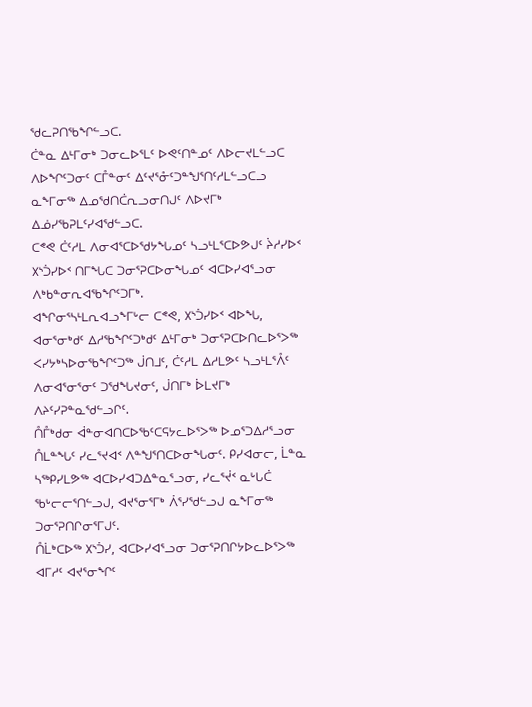ᖁᓚᕈᑎᖃᖏᓪᓗᑕ.
ᑖᓐᓇ ᐃᒻᒥᓂᒃ ᑐᓂᓚᐅᕐᒪᑦ ᐅᕙᑦᑎᓐᓄᑦ ᐱᐅᓕᔪᒪᓪᓗᑕ ᐱᐅᖏᑦᑐᓂᑦ ᑕᒤᓐᓂᑦ ᐃᑦᔪᕐᓁᑦᑐᓐᖑᕐᑎᑦᓱᒪᓪᓗᑕᓗ ᓇᖕᒥᓂᖅ ᐃᓄᖁᑎᑖᕆᓗᓂᑎᒍᑦ ᐱᐅᔪᒥᒃ ᐃᓅᓯᖃᕈᒪᑦᓯᐊᖁᓪᓗᑕ.
ᑕᕝᕙ ᑖᑦᓱᒪ ᐱᓂᐊᕐᑕᐅᖁᔭᖓᓄᑦ ᓴᓗᒻᒪᕐᑕᐅᕗᒍᑦ ᔩᓱᓯᐅᑉ ᙭ᔅᑑᓯᐅᑉ ᑎᒥᖓᑕ ᑐᓂᕐᕈᑕᐅᓂᖓᓄᑦ ᐊᑕᐅᓯᐊᕐᓗᓂ ᐱᒃᑲᓐᓂᕆᐊᖃᖏᑦᑐᒥᒃ.
ᐊᖏᓂᕐᓴᒻᒪᕆᐊᓗᖕᒥᒡᓕ ᑕᕝᕙ, ᙭ᔅᑑᓯᐅᑉ ᐊᐅᖓ, ᐊᓂᕐᓂᒃᑯᑦ ᐃᓱᖃᖏᑦᑐᒃᑯᑦ ᐃᒻᒥᓂᒃ ᑐᓂᕐᕈᑕᐅᑎᓚᐅᕐᐳᖅ ᐸᓯᔭᒃᓴᐅᓂᖃᖏᑦᑐᖅ ᒎᑎᒧᑦ, ᑖᑦᓱᒪ ᐃᓱᒪᕗᑦ ᓴᓗᒻᒪᕐᐰᑦ ᐱᓂᐊᕐᓂᕐᓂᑦ ᑐᖁᖓᔪᓂᑦ, ᒎᑎᒥᒃ ᐆᒪᔪᒥᒃ ᐱᔨᑦᓯᕈᓐᓇᖁᓪᓗᒋᑦ.
ᑍᒤᒃᑯᓂ ᐋᓐᓂᐊᑎᑕᐅᖃᑦᑕᕋᔭᓚᐅᕐᐳᖅ ᐅᓄᕐᑐᐃᓱᕐᓗᓂ ᑍᒪᓐᖓᑦ ᓯᓚᕐᔪᐊᑉ ᐱᓐᖑᕐᑎᑕᐅᓂᖓᓂᑦ. ᑭᓯᐊᓂᓕ, ᒫᓐᓇ ᓴᖅᑭᓯᒪᕗᖅ ᐊᑕᐅᓯᐊᑐᐃᓐᓇᕐᓗᓂ, ᓯᓚᕐᔫᑉ ᓇᒡᒐᑖ ᖃᒡᓕᓕᕐᑎᓪᓗᒍ, ᐊᔪᕐᓂᕐᒥᒃ ᐲᕐᓯᖁᓪᓗᒍ ᓇᖕᒥᓂᖅ ᑐᓂᕐᕈᑎᒋᓂᕐᒥᒍᑦ.
ᑍᒫᒃᑕᐅᖅ ᙭ᔅᑑᓯ, ᐊᑕᐅᓯᐊᕐᓗᓂ ᑐᓂᕐᕈᑎᒋᔭᐅᓚᐅᕐᐳᖅ ᐊᒥᓱᑦ ᐊᔪᕐᓂᖏᑦ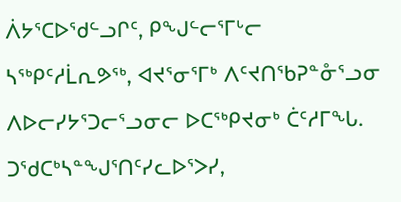ᐲᔭᕐᑕᐅᖁᓪᓗᒋᑦ, ᑭᖑᓪᓕᕐᒥᒡᓕ ᓴᖅᑭᑦᓱᒫᕆᕗᖅ, ᐊᔪᕐᓂᕐᒥᒃ ᐱᑦᔪᑎᖃᕈᓐᓁᕐᓗᓂ ᐱᐅᓕᓯᔭᕐᑐᓕᕐᓗᓂᓕ ᐅᑕᖅᑭᔪᓂᒃ ᑖᑦᓱᒥᖓ.
ᑐᖁᑕᒃᓴᓐᖑᕐᑎᑦᓯᓚᐅᕐᐳᓯ,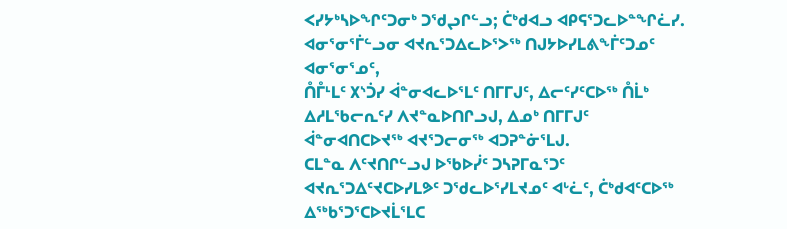ᐸᓯᔭᒃᓴᐅᖏᑦᑐᓂᒃ ᑐᖁᖢᒋᓪᓗ; ᑖᒃᑯᐊᓗ ᐊᑭᕋᕐᑐᓚᐅᓐᖏᓛᓯ.
ᐊᓂᕐᓂᕐᒦᓪᓗᓂ ᐊᔪᕆᕐᑐᐃᓚᐅᕐᐳᖅ ᑎᒍᔭᐅᓯᒪᕕᖕᒦᑦᑐᓄᑦ ᐊᓂᕐᓂᕐᓄᑦ,
ᑍᒤᒻᒪᑦ ᙭ᔅᑑᓯ ᐋᓐᓂᐊᓚᐅᕐᒪᑦ ᑎᒥᒥᒍᑦ, ᐃᓕᑦᓯᑦᑕᐅᖅ ᑍᒫᒃ ᐃᓱᒪᖃᓕᕆᑦᓯ ᐱᔪᓐᓇᐅᑎᒋᓗᒍ, ᐃᓄᒃ ᑎᒥᒥᒍᑦ ᐋᓐᓂᐊᑎᑕᐅᔪᖅ ᐊᔪᕐᑐᓕᓂᖅ ᐊᑐᕈᓐᓃᕐᒪᒍ.
ᑕᒪᓐᓇ ᐱᑦᔪᑎᒋᓪᓗᒍ ᐅᖃᐅᓰᑦ ᑐᓴᕈᒥᓇᕐᑐᑦ ᐊᔪᕆᕐᑐᐃᑦᔪᑕᐅᓯᒪᕗᑦ ᑐᖁᓚᐅᕐᓯᒪᔪᓄᑦ ᐊᒡᓛᑦ, ᑖᒃᑯᐊᑦᑕᐅᖅ ᐃᖅᑲᕐᑐᕐᑕᐅᔪᒫᕐᒪᑕ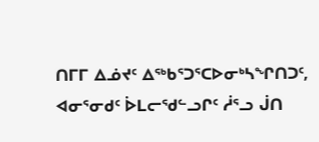ᑎᒥᒥ ᐃᓅᔪᑦ ᐃᖅᑲᕐᑐᕐᑕᐅᓂᒃᓴᖏᑎᑐᑦ, ᐊᓂᕐᓂᑯᑦ ᐆᒪᓕᖁᓪᓗᒋᑦ ᓲᕐᓗ ᒎᑎ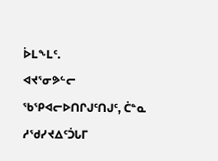ᐆᒪᖕᒪᑦ.
ᐊᔪᕐᓂᕗᓪᓕ ᖃᕿᐊᓕᐅᑎᒋᒍᑦᑎᒍᑦ, ᑖᓐᓇ ᓱᖁᓯᔪᐃᑦᑑᒐᒥ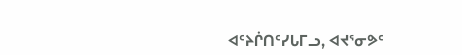ᐊᑦᔨᒌᑎᑦᓯᒐᒥᓗ, ᐊᔪᕐᓂᕗᑦ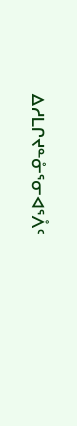ᐃᓱᒪᒋᔪᓐᓁᕐᓂᐊᕐᐰᑦ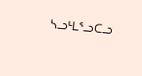ᓴᓗᒻᒪᕐᓗᑕᓗ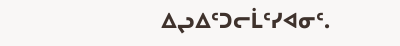ᐃᖢᐃᑦᑐᓕᒫᑦᓯᐊᓂᑦ.